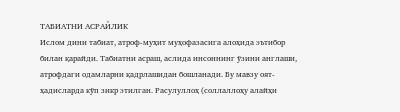ТАБИАТНИ АСРАЙЛИК
Ислом дини табиат, атроф-муҳит муҳофазасига алоҳида эътибор билан қарайди. Табиатни асраш, аслида инсоннинг ўзини англаши, атрофдаги одамларни қадрлашидан бошланади. Бу мавзу оят-ҳадисларда кўп зикр этилган. Расулуллоҳ (соллаллоҳу алайҳи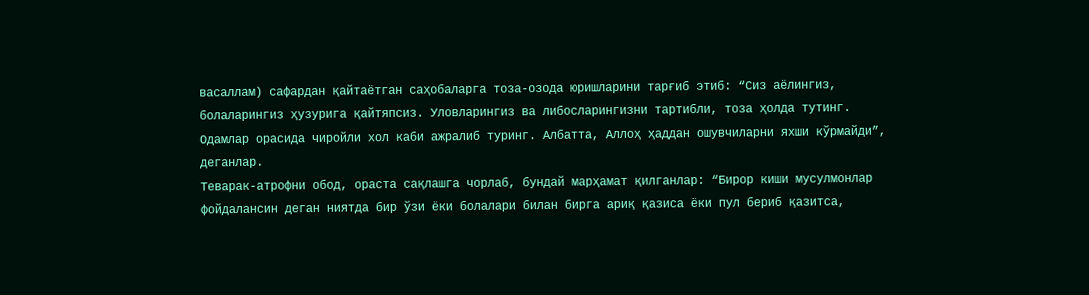васаллам) сафардан қайтаётган саҳобаларга тоза-озода юришларини тарғиб этиб: “Сиз аёлингиз, болаларингиз ҳузурига қайтяпсиз. Уловларингиз ва либосларингизни тартибли, тоза ҳолда тутинг. Одамлар орасида чиройли хол каби ажралиб туринг. Албатта, Аллоҳ ҳаддан ошувчиларни яхши кўрмайди”, деганлар.
Теварак-атрофни обод, ораста сақлашга чорлаб, бундай марҳамат қилганлар: “Бирор киши мусулмонлар фойдалансин деган ниятда бир ўзи ёки болалари билан бирга ариқ қазиса ёки пул бериб қазитса,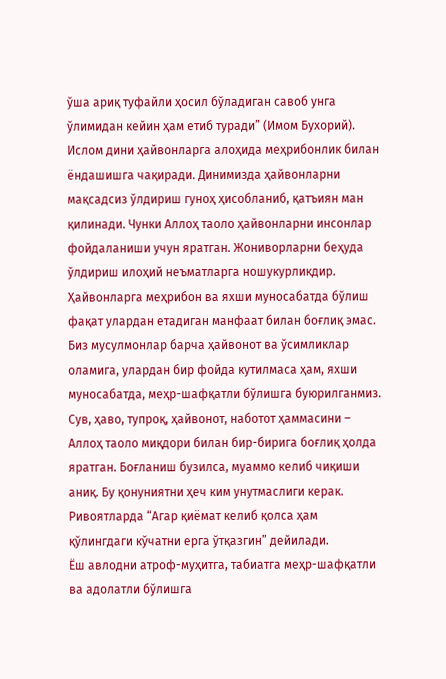ўша ариқ туфайли ҳосил бўладиган савоб унга ўлимидан кейин ҳам етиб туради” (Имом Бухорий).
Ислом дини ҳайвонларга алоҳида меҳрибонлик билан ёндашишга чақиради. Динимизда ҳайвонларни мақсадсиз ўлдириш гуноҳ ҳисобланиб, қатъиян ман қилинади. Чунки Аллоҳ таоло ҳайвонларни инсонлар фойдаланиши учун яратган. Жониворларни беҳуда ўлдириш илоҳий неъматларга ношукурликдир. Ҳайвонларга меҳрибон ва яхши муносабатда бўлиш фақат улардан етадиган манфаат билан боғлиқ эмас. Биз мусулмонлар барча ҳайвонот ва ўсимликлар оламига, улардан бир фойда кутилмаса ҳам, яхши муносабатда, меҳр-шафқатли бўлишга буюрилганмиз.
Сув, ҳаво, тупроқ, ҳайвонот, наботот ҳаммасини – Аллоҳ таоло миқдори билан бир-бирига боғлиқ ҳолда яратган. Боғланиш бузилса, муаммо келиб чиқиши аниқ. Бу қонуниятни ҳеч ким унутмаслиги керак. Ривоятларда “Агар қиёмат келиб қолса ҳам қўлингдаги кўчатни ерга ўтқазгин” дейилади.
Ёш авлодни атроф-муҳитга, табиатга меҳр-шафқатли ва адолатли бўлишга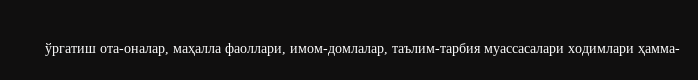ўргатиш ота-оналар, маҳалла фаоллари, имом-домлалар, таълим-тарбия муассасалари ходимлари ҳамма-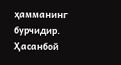ҳамманинг бурчидир.
Ҳасанбой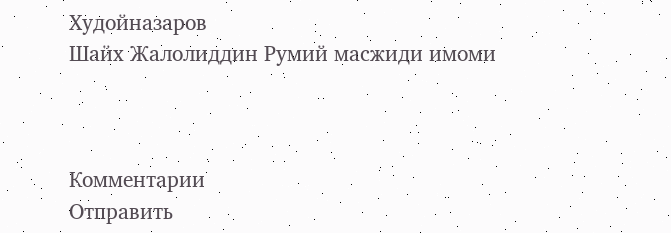Худойназаров
Шайх Жалолиддин Румий масжиди имоми



Комментарии
Отправить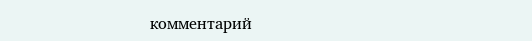комментарий